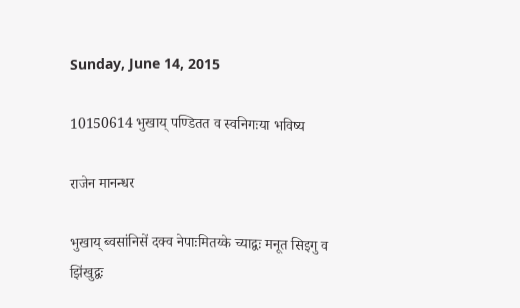Sunday, June 14, 2015

10150614 भुखाय् पण्डितत व स्वनिगःया भविष्य

राजेन मानन्धर

भुखाय् ब्वसांनिसें दक्व नेपाःमितय्के च्याद्वः मनूत सिइगु व झिंखुद्वः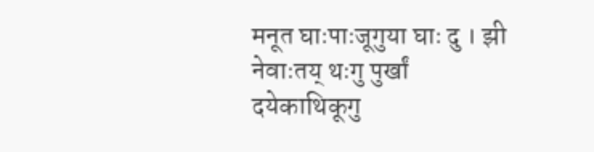मनूत घाःपाःजूगुया घाः दु । झी नेवाःतय् थःगु पुर्खां दयेकाथिकूगु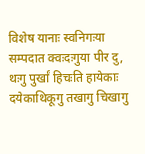विशेष यानाः स्वनिगःया सम्पदात क्वःदःगुया पीर दु, थःगु पुर्खां हिचःति हायेकाः दयेकाथिकूगु तखागु चिखागु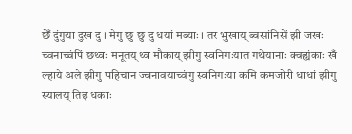छेँ दुंगुया दुख दु । मेगु छु छु दु धयां मब्याः । तर भुखाय् ब्वसांनिसें झी जखः च्वनाच्वंपिं छथ्वः मनूतय् थ्व मौकाय् झीगु स्वनिगःयात गथेयानाः क्वह्यंकाः खँ ल्हाये अले झीगु पहिचान ज्वनावयाच्वंगु स्वनिगःया कमि कमजोरी धाधां झीगु स्यालय् तिइ धकाः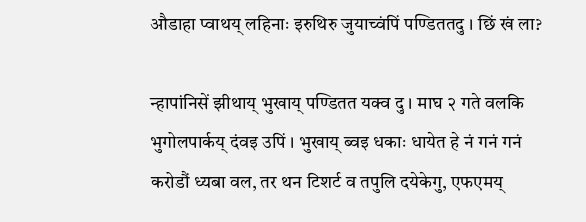औडाहा प्वाथय् लहिनाः इरुथिरु जुयाच्वंपिं पण्डिततदु । छिं खं ला?

न्हापांनिसें झीथाय् भुखाय् पण्डितत यक्व दु । माघ २ गते वलकि भुगोलपार्कय् दंवइ उपिं । भुखाय् ब्वइ धकाः धायेत हे नं गनं गनं करोडौं ध्यबा वल, तर थन टिशर्ट व तपुलि दयेकेगु, एफएमय्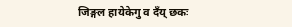जिङ्गल हायेकेगु व दँय् छकः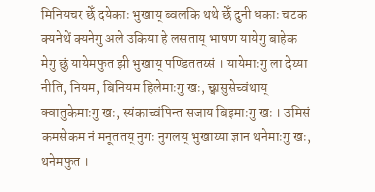मिनियचर छेँ दयेकाः भुखाय् ब्वलकि थथे छेँ दुनी धकाः चटक क्यनेथें क्यनेगु अले उकिया हे लसताय् भाषण यायेगु बाहेक मेगु छुं यायेमफुत झी भुखाय् पण्डिततय्सं । यायेमाःगु ला देय्या नीति, नियम, बिनियम हिलेमाःगु खः, छ्वासुसेच्वंथाय् क्वातुकेमाःगु खः, स्यंकाच्वंपिन्त सजाय बिइमाःगु खः । उमिसं कमसेकम नं मनूततय् नुगः नुगलय् भुखाय्या ज्ञान थनेमाःगु खः, थनेमफुत ।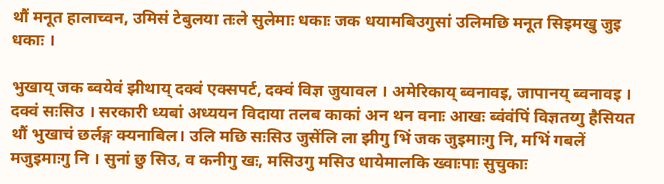थौं मनूत हालाच्वन, उमिसं टेबुलया तःले सुलेमाः धकाः जक धयामबिउगुसां उलिमछि मनूत सिइमखु जुइ धकाः ।

भुखाय् जक ब्वयेवं झीथाय् दक्वं एक्सपर्ट, दक्वं विज्ञ जुयावल । अमेरिकाय् ब्वनावइ, जापानय् ब्वनावइ । दक्वं सःसिउ । सरकारी ध्यबां अध्ययन विदाया तलब काकां अन थन वनाः आखः ब्वंवंपिं विज्ञतय्गु हैसियत थौं भुखाचं छर्लङ्ग क्यनाबिल। उलि मछि सःसिउ जुसेंलि ला झीगु भिं जक जुइमाःगु नि, मभिं गबलें मजुइमाःगु नि । सुनां छु सिउ, व कनीगु खः, मसिउगु मसिउ धायेमालकि ख्वाःपाः सुचुकाः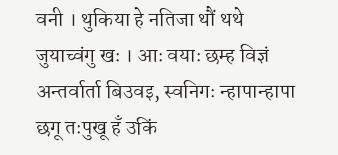वनी । थुकिया हे नतिजा थौं थथे जुयाच्वंगु खः । आः वयाः छम्ह विज्ञं अन्तर्वार्ता बिउवइ, स्वनिगः न्हापान्हापा छगू तःपुखू हँ उकिं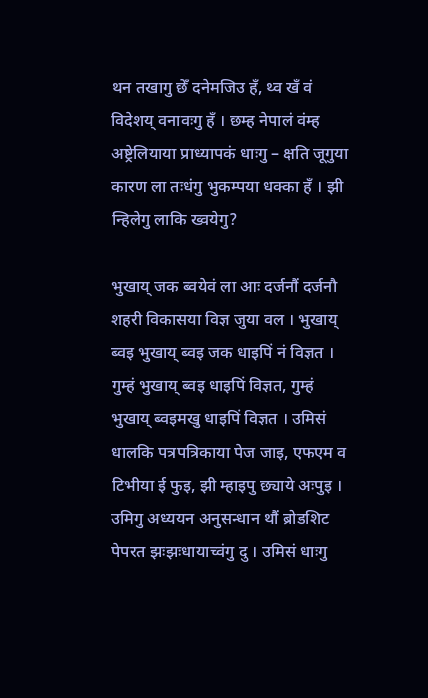थन तखागु छेँ दनेमजिउ हँ, थ्व खँ वं विदेशय् वनावःगु हँ । छम्ह नेपालं वंम्ह अष्ट्रेलियाया प्राध्यापकं धाःगु – क्षति जूगुया कारण ला तःधंगु भुकम्पया धक्का हँ । झी न्हिलेगु लाकि ख्वयेगु?

भुखाय् जक ब्वयेवं ला आः दर्जनौं दर्जनौ शहरी विकासया विज्ञ जुया वल । भुखाय् ब्वइ भुखाय् ब्वइ जक धाइपिं नं विज्ञत । गुम्हं भुखाय् ब्वइ धाइपिं विज्ञत, गुम्हं भुखाय् ब्वइमखु धाइपिं विज्ञत । उमिसं धालकि पत्रपत्रिकाया पेज जाइ, एफएम व टिभीया ई फुइ, झी म्हाइपु छ्याये अःपुइ । उमिगु अध्ययन अनुसन्धान थौं ब्रोडशिट पेपरत झःझःधायाच्वंगु दु । उमिसं धाःगु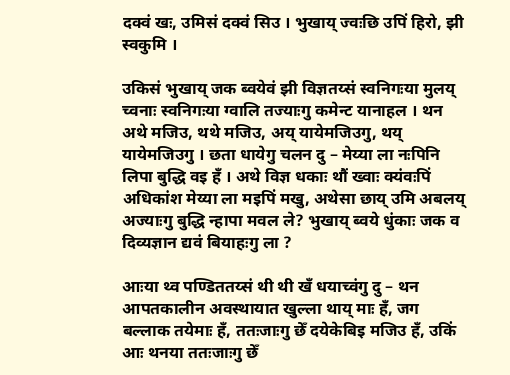दक्वं खः, उमिसं दक्वं सिउ । भुखाय् ज्वःछि उपिं हिरो, झी स्वकुमि ।

उकिसं भुखाय् जक ब्वयेवं झी विज्ञतय्सं स्वनिगःया मुलय् च्वनाः स्वनिगःया ग्वालि तज्याःगु कमेन्ट यानाहल । थन अथे मजिउ, थथे मजिउ, अय् यायेमजिउगु, थय् यायेमजिउगु । छता धायेगु चलन दु – मेय्या ला नःपिनि लिपा बुद्धि वइ हँ । अथे विज्ञ धकाः थौं ख्वाः क्यंवःपिं अधिकांश मेय्या ला मइपिं मखु, अथेसा छाय् उमि अबलय् अज्याःगु बुद्धि न्हापा मवल ले? भुखाय् ब्वये धुंकाः जक व दिव्यज्ञान द्यवं बियाहःगु ला ?

आःया थ्व पण्डिततय्सं थी थी खँ धयाच्वंगु दु – थन आपतकालीन अवस्थायात खुल्ला थाय् माः हँ, जग बल्लाक तयेमाः हँ, ततःजाःगु छेँ दयेकेबिइ मजिउ हँ, उकिं आः थनया ततःजाःगु छेँ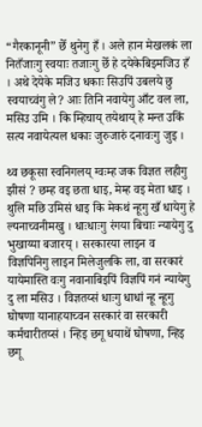“गैरकानूनी” छेँ थुनेगु हँ । अले हान मेखलकं ला नितँजाःगु स्वयाः तजाःगु छेँ हे दयेकेबिइमजिउ हँ  । अथे देयेके मजिउ धकाः सिउपिं उबलये छु स्वयाच्वंगु ले? आः तिनि नवायेगु आँट वल ला, मसिउ उमि । कि म्हिचाय् तयेथाय् हे मन्त उकिं सत्य नवायेत्यल धकाः जुरुजारुं दनावःगु जुइ ।

थ्व छकूसा स्वनिगलय् ग्वःम्ह जक विज्ञत लहीगु झीसं ? छम्ह वइ छता धाइ, मेम्ह वइ मेता धाइ । थुलि मछि उमिसं धाइ कि मेकथं न्हूगु खँ धायेगु हे ल्यनाच्वनीमखु । धाःधाःगु रंगया बिचाः न्यायेगु दु भुखाय्या बजारय् । सरकारया लाइन व विज्ञपिनिगु लाइन मिलेजुलकि ला, वा सरकारं यायेमास्ति वःगु नवानाबिइपिं विज्ञपिं गनं न्यायेगु दु ला मसिउ । विज्ञतय्सं धाःगु धाधां न्हू न्हूगु घोषणा यानाहयाच्वन सरकारं वा सरकारी कर्मचारीतय्सं । न्हिइ छगू धयाथें घोषणा, न्हिइ छगू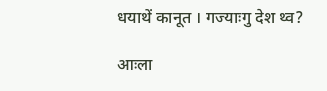धयाथें कानूत । गज्याःगु देश थ्व?

आःला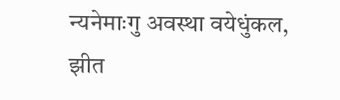न्यनेमाःगु अवस्था वयेधुंकल, झीत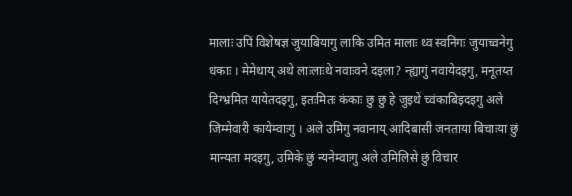मालाः उपिं विशेषज्ञ जुयाबियागु लाकि उमित मालाः थ्व स्वनिगः जुयाच्वनेगु धकाः । मेमेथाय् अथे लाःलाःथे नवाःवने दइला? न्ह्यागुं नवायेदइगु, मनूतय्त दिग्भ्रमित यायेतदइगु, इतःमितः कंकाः छु छु हे जुइथें च्वंकाबिइदइगु अले जिम्मेवारी कायेम्वाःगु । अले उमिगु नवानाय् आदिबासी जनताया बिचाःया छुं मान्यता मदइगु, उमिके छुं न्यनेम्वाःगु अले उमिलिसे छुं विचार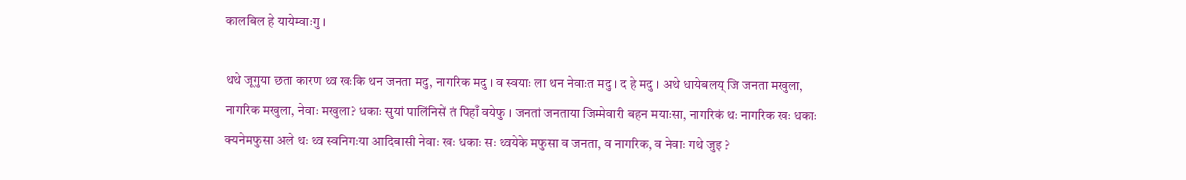कालबिल हे यायेम्वाःगु ।

थथे जूगुया छता कारण थ्व खःकि थन जनता मदु, नागरिक मदु । व स्वयाः ला थन नेवाःत मदु । द हे मदु । अथे धायेबलय् जि जनता मखुला, नागरिक मखुला, नेवाः मखुला? धकाः सुयां पालिंनिसें तं पिहाँ वयेफु । जनतां जनताया जिम्मेवारी बहन मयाःसा, नागरिकं थः नागरिक खः धकाः क्यनेमफुसा अले थः थ्व स्वनिगःया आदिबासी नेवाः खः धकाः सः थ्वयेके मफुसा व जनता, व नागरिक, व नेवाः गथे जुइ ?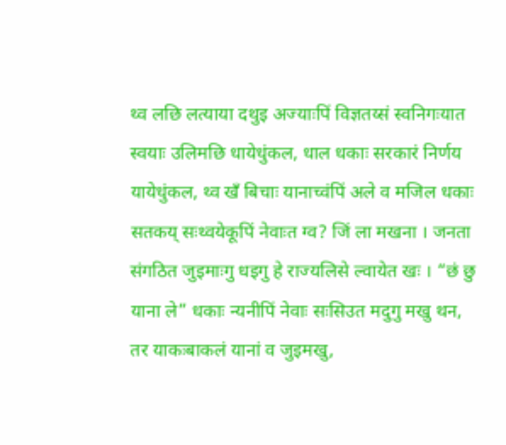थ्व लछि लत्याया दथुइ अज्याःपिं विज्ञतय्सं स्वनिगःयात स्वयाः उलिमछि धायेधुंकल, धाल धकाः सरकारं निर्णय यायेधुंकल, थ्व खँ बिचाः यानाच्वंपिं अले व मजिल धकाः सतकय् सःथ्वयेकूपिं नेवाःत ग्व? जिं ला मखना । जनता संगठित जुइमाःगु धइगु हे राज्यलिसे ल्वायेत खः । “छं छु याना ले” धकाः न्यनीपिं नेवाः सःसिउत मदुगु मखु थन, तर याकःबाकलं यानां व जुइमखु,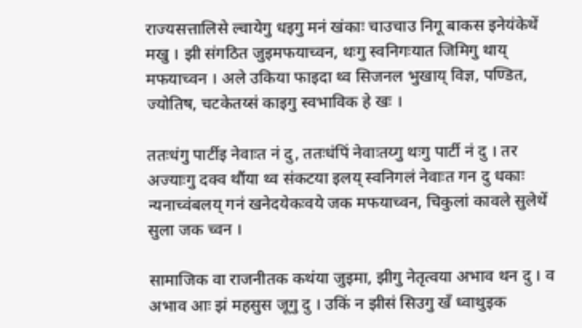राज्यसत्तालिसे ल्वायेगु धइगु मनं खंकाः चाउचाउ निगू बाकस इनेयंकेथें मखु । झी संगठित जुइमफयाच्वन, थःगु स्वनिगःयात जिमिगु थाय् मफयाच्वन । अले उकिया फाइदा थ्व सिजनल भुखाय् विज्ञ, पण्डित, ज्योतिष, चटकेतय्सं काइगु स्वभाविक हे खः ।

ततःधंगु पार्टीइ नेवाःत नं दु, ततःधंपिं नेवाःतय्गु थःगु पार्टी नं दु । तर अज्याःगु दक्व थौंया थ्व संकटया इलय् स्वनिगलं नेवाःत गन दु धकाः न्यनाच्वंबलय् गनं खनेदयेकःवये जक मफयाच्वन, चिकुलां कावले सुलेथें सुला जक च्वन ।

सामाजिक वा राजनीतक कथंया जुइमा, झीगु नेतृत्वया अभाव थन दु । व अभाव आः झं महसुस जूगु दु । उकिं न झीसं सिउगु खँ ध्वाथुइक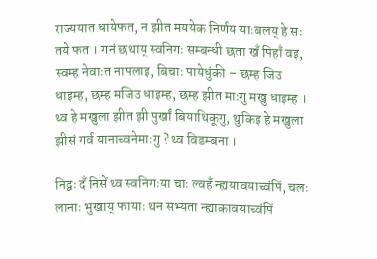राज्ययात धायेफत, न झीत मययेक निर्णय याःबलय् हे सः तये फत । गनं छथाय् स्वनिगः सम्बन्धी छता खँ पिहाँ वइ, स्वम्ह नेवाःत नापलाइ, बिचाः पायेधुंकी – छम्ह जिउ धाइम्ह, छम्ह मजिउ धाइम्ह, छम्ह झीत माःगु मखु धाइम्ह । थ्व हे मखुला झीत झी पुर्खां बियाथिकूगु, थुकिइ हे मखुला झीसं गर्व यानाच्वनेमाःगु ? थ्व विडम्बना ।

निद्वः दँ निसें थ्व स्वनिगःया चाः ल्वहँ न्ह्ययावयाच्वंपिं, चलः लानाः भुखाय् फायाः थन सभ्यता न्ह्याकावयाच्वंपिं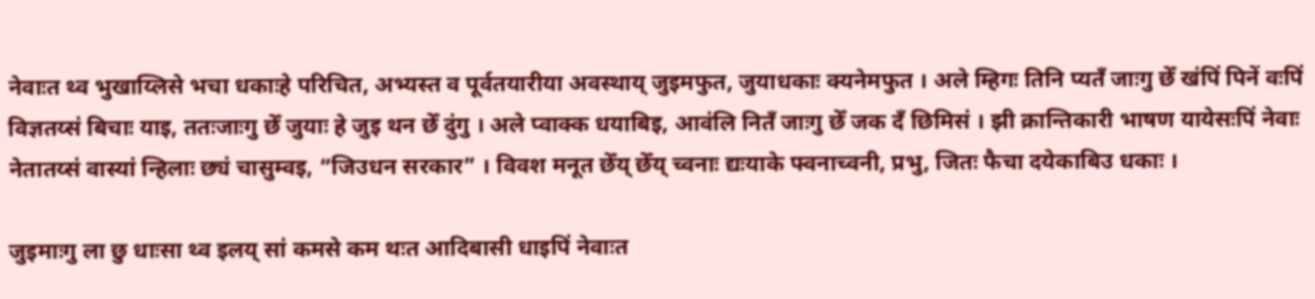नेवाःत थ्व भुखाय्लिसे भचा धकाःहे परिचित, अभ्यस्त व पूर्वतयारीया अवस्थाय् जुइमफुत, जुयाधकाः क्यनेमफुत । अले म्हिगः तिनि प्यतँ जाःगु छेँ खंपिं पिनें वःपिं विज्ञतय्सं बिचाः याइ, ततःजाःगु छेँ जुयाः हे जुइ थन छेँ दुंगु । अले प्वाक्क धयाबिइ, आवंलि नितँ जाःगु छेँ जक दँ छिमिसं । झी क्रान्तिकारी भाषण यायेसःपिं नेवाः नेतातय्सं वास्यां न्हिलाः छ्यं चासुम्वइ, “जिउधन सरकार” । विवश मनूत छेँय् छेँय् च्वनाः द्यःयाके फ्वनाच्वनी, प्रभु, जितः फैचा दयेकाबिउ धकाः ।

जुइमाःगु ला छु धाःसा थ्व इलय् सां कमसे कम थःत आदिबासी धाइपिं नेवाःत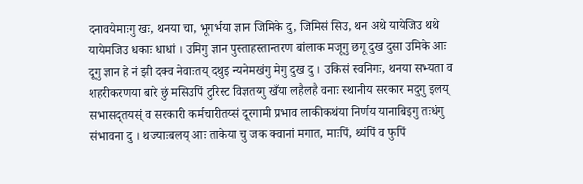दनावयेमाःगु खः, थनया चा, भूगर्भया ज्ञान जिमिके दु, जिमिसं सिउ, थन अथे यायेजिउ थथे यायेमजिउ धकाः धाधां । उमिगु ज्ञान पुस्ताहस्तान्तरण बांलाक मजूगु छगू दुख दुसा उमिके आः दूगु ज्ञान हे नं झी दक्व नेवाःतय् दथुइ न्यनेमखंगु मेगु दुख दु । उकिसं स्वनिगः, थनया सभ्यता व शहरीकरणया बारे छुं मसिउपिं टुरिस्ट विज्ञतय्गु खँया लहैलहै वनाः स्थानीय सरकार मदुगु इलय् सभासद्तयस्ं व सरकारी कर्मचारीतय्सं दूरगामी प्रभाव लाकीकथंया निर्णय यानाबिइगु तःधंगु संभावना दु । थज्याःबलय् आः ताकेया चु जक क्वानां मगात, माःपिं, थ्यंपिं व फुपिं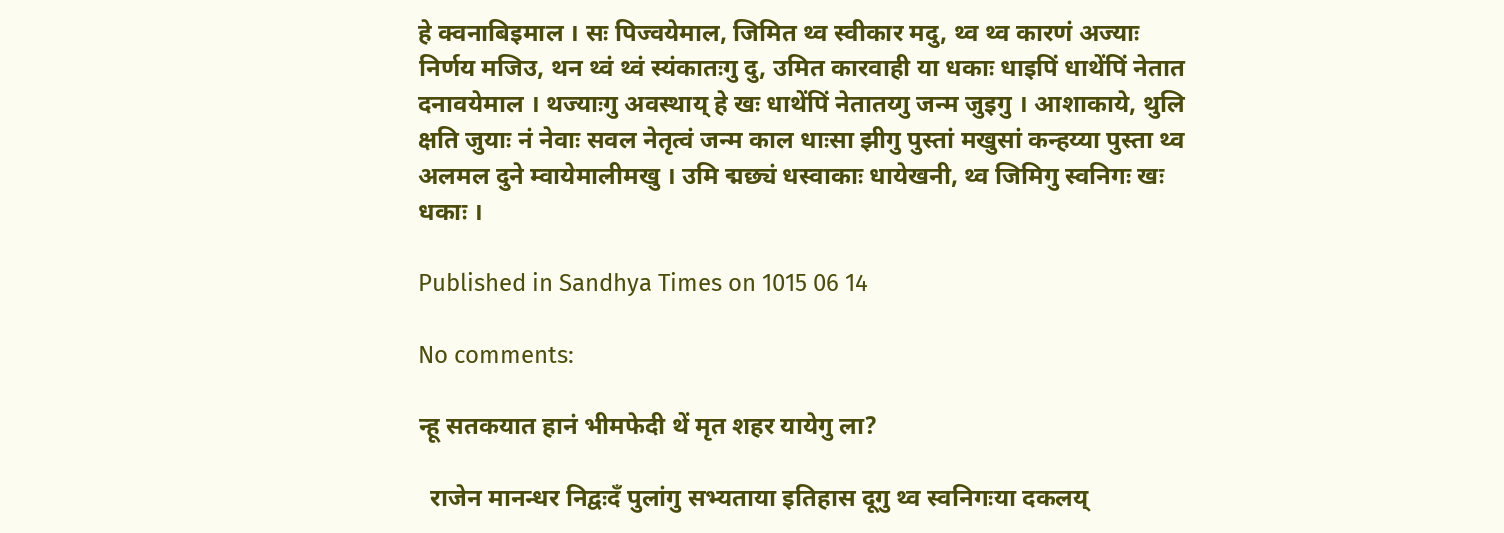हे क्वनाबिइमाल । सः पिज्वयेमाल, जिमित थ्व स्वीकार मदु, थ्व थ्व कारणं अज्याः निर्णय मजिउ, थन थ्वं थ्वं स्यंकातःगु दु, उमित कारवाही या धकाः धाइपिं धाथेंपिं नेतात दनावयेमाल । थज्याःगु अवस्थाय् हे खः धाथेंपिं नेतातय्गु जन्म जुइगु । आशाकाये, थुलि क्षति जुयाः नं नेवाः सवल नेतृत्वं जन्म काल धाःसा झीगु पुस्तां मखुसां कन्हय्या पुस्ता थ्व अलमल दुने म्वायेमालीमखु । उमि द्मछ्यं धस्वाकाः धायेखनी, थ्व जिमिगु स्वनिगः खः धकाः ।

Published in Sandhya Times on 1015 06 14

No comments:

न्हू सतकयात हानं भीमफेदी थें मृत शहर यायेगु ला?

  राजेन मानन्धर निद्वःदँ पुलांगु सभ्यताया इतिहास दूगु थ्व स्वनिगःया दकलय्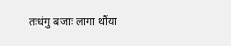तःधंगु बजाः लागा थौंया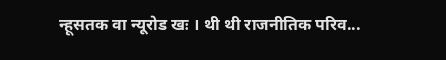न्हूसतक वा न्यूरोड खः । थी थी राजनीतिक परिव...